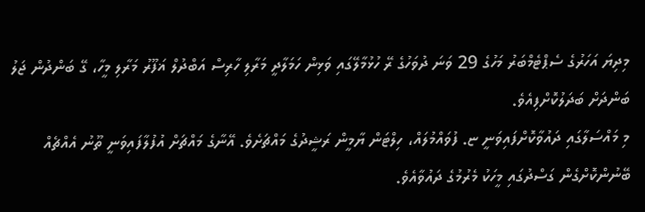މިދިޔަ އަހަރުގެ ސެޕްޓެމްބަރު މަހުގެ 29 ވަނަ ދުވަހުގެ ރޭ ހުޅުމާލޭގައި ވަޅިން ހަމަލާދީ މަރާލި ހާރިސް އަބްދުލް ޣަފޫރު މަރާލި މީހާ، ގޭ ބަންދުން ޖަލު ބަންދަށް ބަދަލުކޮށްފިއެވެ.
މި މައްސަލާގައި ދައުވާކޮށްފައިވަނީ ޏ. ފުވައްމުލައް، ހިލްޓަން ޔާމީން ރަޝީދުގެ މައްޗަށެވެ. އޭނާގެ މައްޗަށް އުފުލާފައިވަނީ ތޫނު އެއްޗެއް ބޭނުންކޮށްގެން ގަސްދުގައި މީހަކު މެރުމުގެ ދައުވާއެވެ.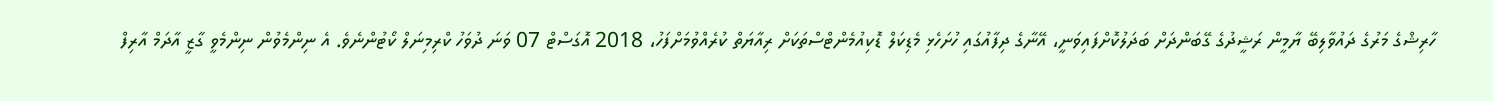ހާރިޝްގެ މަރުގެ ދައުވާލިބޭ ޔާމީން ރަޝީދުގެ ގޭބަންދަށް ބަދަލުކޮށްފައިވަނީ، އޭނާގެ ދިފާއުގައި ހުށަހެޅި މެޑިކަލް ޑޮކިއުމެންޓްސްތަކަށް ރިއާޔަތް ކުރެއްވުމަށްފަހު، 2018 އޮގަސްޓް 07 ވަނަ ދުވަހު ކްރިމިނަލް ކޯޓުންނެވެ. އެ ނިންމެވުން ނިންމެވީ ގާޒީ އާދަމް އާރިފް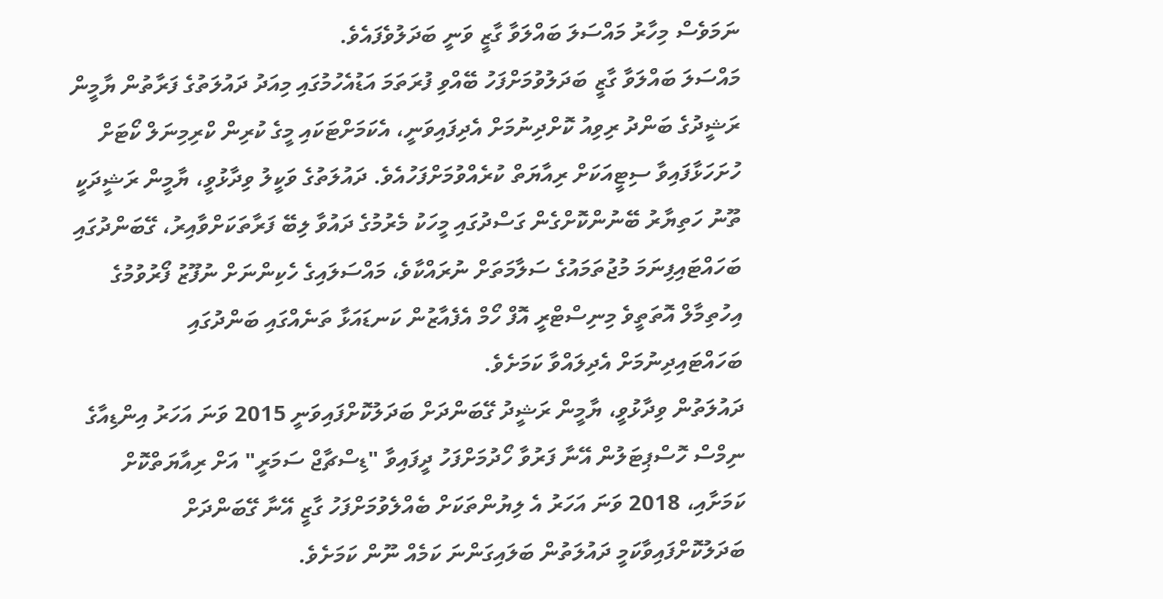ނަމަވެސް މިހާރު މައްސަލަ ބައްލަވާ ގާޒީ ވަނީ ބަދަލުވެފައެވެ.
މައްސަލަ ބައްލަވާ ގާޒީ ބަދަލުވުމަށްފަހު ބޭއްވި ފުރަތަމަ އަޑުއެހުމުގައި މިއަދު ދައުލަތުގެ ފަރާތުން ޔާމީން ރަޝީދުގެ ބަންދު ރިވިއު ކޮށްދިނުމަށް އެދިފައިވަނީ، އެކަމަށްޓަކައި މީގެ ކުރިން ކްރިމިނަލް ކޯޓަށް ހުށަހަޅާފައިވާ ސިޓީއަކަށް ރިއާޔަތް ކުރެއްވުމަށްފަހުއެވެ. ދައުލަތުގެ ވަކީލު ވިދާޅުވީ، ޔާމީން ރަޝީދަކީ ތޫނު ހަތިޔާރު ބޭނުންކޮށްގެން ގަސްދުގައި މީހަކު މެރުމުގެ ދައުވާ ލިބޭ ފަރާތަކަށްވާއިރު، ގޭބަންދުގައި ބަހައްޓައިފިނަމަ މުޖުތަމައުގެ ސަލާމަތަށް ނުރައްކާވެ، މައްސަލައިގެ ހެކިންނަށް ނުފޫޒު ފޯރުވުމުގެ އިހުތިމާލް އޮތަތީވެ މިނިސްޓްރީ އޮފް ހޯމް އެފެއާޒުން ކަނޑައަޅާ ތަނެއްގައި ބަންދުގައި ބަހައްޓައިދިނުމަށް އެދިލައްވާ ކަމަށެވެ.
ދައުލަތުން ވިދާޅުވީ، ޔާމީން ރަޝީދު ގޭބަންދަށް ބަދަލުކޮށްފައިވަނީ 2015 ވަނަ އަހަރު އިންޑިއާގެ ނިމްސް ހޮސްޕިޓަލުން އޭނާ ފަރުވާ ހޯދުމަށްފަހު ދީފައިވާ "ޑިސްޗާޖް ސަމަރީ" އަށް ރިއާޔަތްކޮށް ކަމަށާއި، 2018 ވަނަ އަހަރު އެ ލިޔުންތަކަށް ބެއްލެވުމަށްފަހު ގާޒީ އޭނާ ގޭބަންދަށް ބަދަލުކޮށްފައިވާކަމީ ދައުލަތުން ބަލައިގަންނަ ކަމެއް ނޫން ކަމަށެވެ.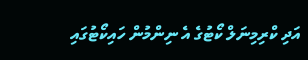އަދި ކްރިމިނަލް ކޯޓުގެ އެ ނިންމުން ހައިކޯޓުގައި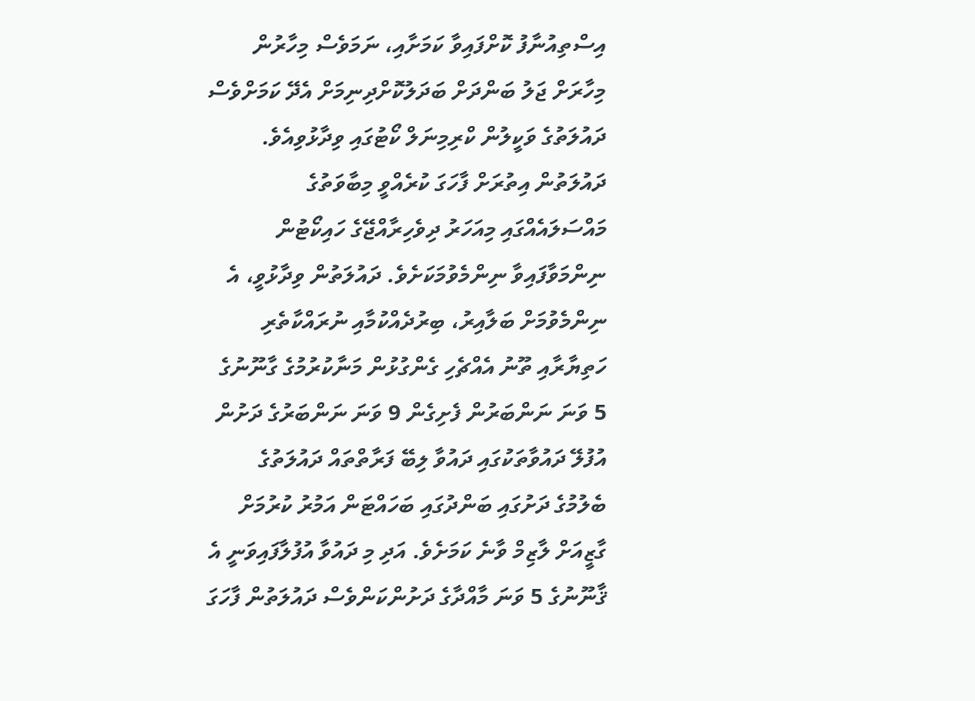އިސްތިއުނާފު ކޮށްފައިވާ ކަމަށާއި، ނަމަވެސް މިހާރުން މިހާރަށް ޖަލު ބަންދަށް ބަދަލުކޮށްދިނިމަށް އެދޭ ކަމަށްވެސް ދައުލަތުގެ ވަކީލުން ކްރިމިނަލް ކޯޓުގައި ވިދާޅުވިއެވެ.
ދައުލަތުން އިތުރަށް ފާހަގަ ކުރެއްވީ މިބާވަތުގެ މައްސަލައެއްގައި މިއަހަރު ދިވެހިރާއްޖޭގެ ހައިކޯޓުން ނިންމަވާފައިވާ ނިންމެވުމަކަށެވެ. ދައުލަތުން ވިދާޅުވީ، އެ ނިންމެވުމަށް ބަލާއިރު، ބިރުދެއްކުމާއި ނުރައްކާތެރި ހަތިޔާރާއި ތޫނު އެއްޗެހި ގެންގުޅުން މަނާކުރުމުގެ ގާނޫނުގެ 5 ވަނަ ނަންބަރުން ފެށިގެން 9 ވަނަ ނަންބަރުގެ ދަށުން އުފުލޭ ދައުވާތަކުގައި ދައުވާ ލިބޭ ފަރާތްތައް ދައުލަތުގެ ބެލުމުގެ ދަށުގައި ބަންދުގައި ބަހައްޓަން އަމުރު ކުރުމަށް ގާޒީއަށް ލާޒިމް ވާނެ ކަމަށެވެ. އަދި މި ދައުވާ އުފުލާފައިވަނީ އެ ޤާނޫނުގެ 5 ވަނަ މާއްދާގެ ދަށުންކަންވެސް ދައުލަތުން ފާހަގަ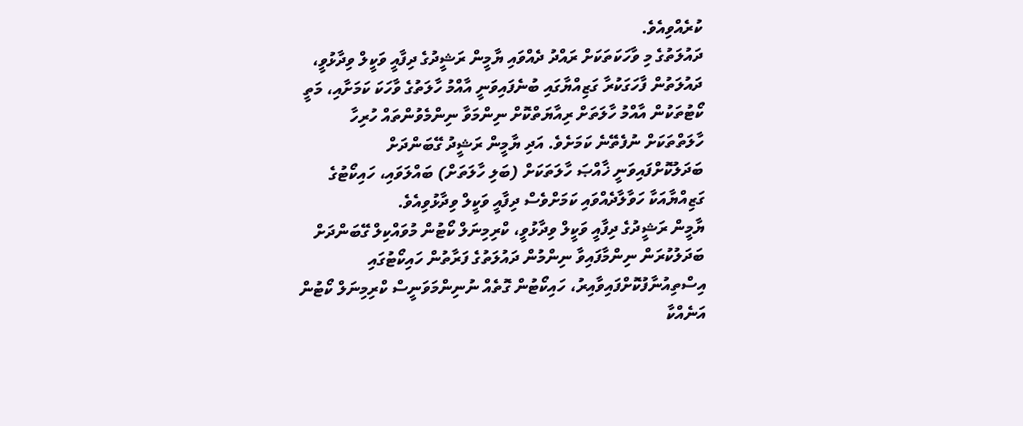ކުރެއްވިއެވެ.
ދައުލަތުގެ މި ވާހަކަތަކަށް ރައްދު ދެއްވައި ޔާމީން ރަޝީދުގެ ދިފާއީ ވަކީލް ވިދާޅުވީ، ދައުލަތުން ފާހަގަކުރާ ގަޒިއްޔާގައި ބުނެފައިވަނީ އާއްމު ހާލަތުގެ ވާހަކަ ކަމަށާއި، މަތީ ކޯޓުތަކުން އާއްމު ހާލަތަށް ރިއާޔަތްކޮށް ނިންމަވާ ނިންމެވުންތައް ހުރިހާ ހާލަތްތަކަށް ނުފެތޭނެ ކަމަށެވެ. އަދި ޔާމީން ރަޝީދު ގޭބަންދަށް ބަދަލުކޮށްފައިވަނީ ޚާއްޞަ ހާލަތަކަށް (ބަލި ހާލަތަށް) ބައްލަވައި، ހައިކޯޓުގެ ގަޒިއްޔާއަކާ ހަވާލާދެއްވައި ކަމަށްވެސް ދިފާއީ ވަކީލް ވިދާޅުވިއެވެ.
ޔާމީން ރަޝީދުގެ ދިފާއީ ވަކީލް ވިދާޅުވީ، ކްރިމިނަލް ކޯޓުން މުވައްކިލް ގޭބަންދަށް ބަދަލުކުރަން ނިންމާފައިވާ ނިންމުން ދައުލަތުގެ ފަރާތުން ހައިކޯޓުގައި އިސްތިއުނާފުކޮށްފައިވާއިރު، ހައިކޯޓުން ގޮތެއް ނުނިންމަވަނީސް ކްރިމިނަލް ކޯޓުން އަނެއްކާ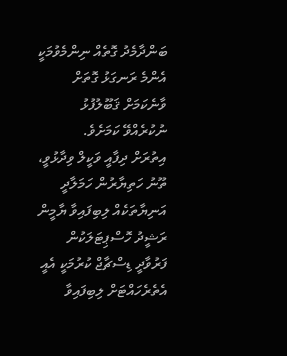ބަންދާމެދު ގޮތެއް ނިންމެވުމަކީ އެންމެ ރަނގަޅު ގޮތަށް ވާނެކަމަށް ޤަބޫލުފުޅު ނުކުރެއްވޭ ކަމަށެވެ.
އިތުރަށް ދިފާއީ ވަކީލް ވިދާޅުވީ، ތޫނު ހަތިޔާރުން ހަމަލާދީ އަނިޔާތަކެއް ލިބިފައިވާ ޔާމީން ރަޝީދު ހޮސްޕިޓަލަކުން ފަރުވާދީ ޑިސްޗާޖް ކުރުމަކީ އެއީ އެތެރެހައްޓަށް ލިބިފައިވާ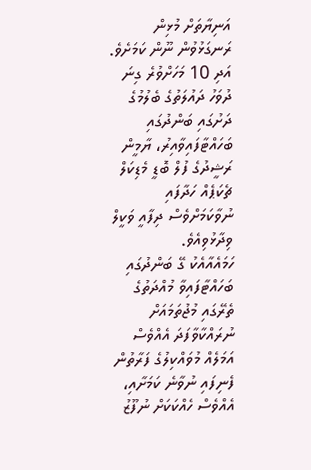އަނިޔާތަށް މުޅިން ރަނގަޅުވުން ނޫން ކަމަށެވެ. އަދި 10 މަހަށްވުރެ ގިނަ ދުވަހު ދައުލަތުގެ ބެލުމުގެ ދަށުގައި ބަންދުގައި ބަހައްޓާފައިވާއިރު، ޔާމީން ރަޝީދުގެ ފުލް ބޮޑީ މެޑިކަލް ޗެކަޕެއް ހަދާފައި ނުވާކަމަށްވެސް ދިފާއީ ވަކީލް ވިދާޅުވިއެވެ.
ހަމައެއާއެކު ގޭ ބަންދުގައި ބަހައްޓާފައިވާ މުއްދަތުގެ ތެރޭގައި މުޖުތަމައަށް ނުރައްކާވާފަދަ އެއްވެސް އަމަލެއް މުވައްކިލުގެ ފަރާތުން ފެނިފައި ނުވާނެ ކަމަށާއި، އެއްވެސް ހެއްކަކަށް ނުފޫޒު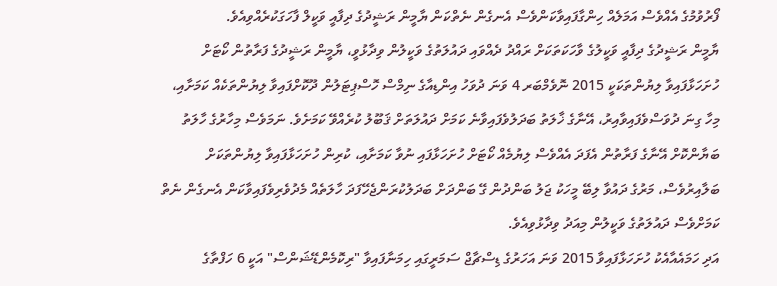ފޯރުވުމުގެ އެއްވެސް އަމަލެއް ހިންގާފައިވާކަންވެސް އެނގެން ނެތްކަން ޔާމީން ރަޝީދުގެ ދިފާއީ ވަކީލް ފާހަގަކުރެއްވިއެވެ.
ޔާމީން ރަޝީދުގެ ދިފާއީ ވަކީލުގެ ވާހަކަތަކަށް ރައްދު ދެއްވައި ދައުލަތުގެ ވަކީލުން ވިދާޅުވީ، ޔާމީން ރަޝީދުގެ ފަރާތުން ކޯޓަށް ހުށަހަޅާފައިވާ ލިޔުންތަކަކީ 2015 ނޮވެމްބަރ 4 ވަނަ ދުވަހު އިންޑިއާގެ ނިމްސް ހޮސްޕިޓަލުން ދޫކޮށްފައިވާ ލިޔުންތަކެއް ކަމަށާއި، މިހާ ގިނަ ދުވަސްވެފައިވާއިރު، އޭނާގެ ޚާލަތު ބަދަލުވެފައިވާނެ ކަމަށް ދައުލަތަށް ޤަބޫލު ކުރެއްވޭ ކަމަށެވެ. ނަމަވެސް މިހާރުގެ ހާލަތު ބަޔާންކޮށް އޭނާގެ ފަރާތުން އެފަދަ އެއްވެސް ލިޔުމެއް ކޯޓަށް ހުށަހަޅާފައި ނުވާ ކަމަށާއި، ކުރިން ހުށަހަޅާފައިވާ ލިޔުންތަކަށް ބަލާއިރުވެސް، މަރުގެ ދައުވާ ލިބޭ މީހަކު ޖަލު ބަންދުން ގޭ ބަންދަށް ބަދަލުކުރަންޖެހޭފަދަ ހާލަތެއް މެދުވެރިވެފައިވާކަން އެނގެން ނެތް ކަމަށްވެސް ދައުލަތުގެ ވަކީލުން މިއަދު ވިދާޅުވިއެވެ.
އަދި ހަމައެއާއެކު ހުށަހަޅާފައިވާ 2015 ވަނަ އަހަރުގެ ޑިސްޗާޖް ސަމަރީގައި ހިމަނާފައިވާ "ރިކޮމެންޑޭޝަންސް" އަކީ 6 ހަފްތާގެ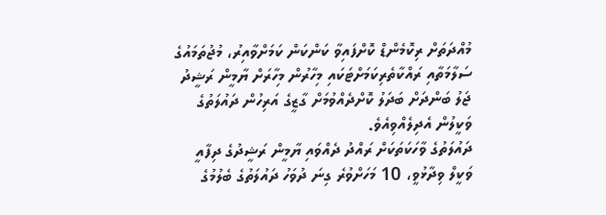މުއްދަތަށް ރިކޮމެންޑް ކޮށްފައިވާ ކަންކަން ކަމަށްވާއިރު، މުޖުތަމައުގެ ސަލާމަތާއި ރައްކާތެރިކަމަށްޓަކައި މިހާރުން މިހާރަށް ޔާމީން ރަޝީދު ޖަލު ބަންދަށް ބަދަލު ކޮށްދެއްވުމަށް ގާޒީގެ އަރިހުން ދައުލަތުގެ ވަކީލުން އެދިލެއްވިއެވެ.
ދައުލަތުގެ ވާހަކަތަކަށް ރައްދު ދެއްވައި ޔާމީން ރަޝީދުގެ ދިފާއީ ވަކީލް ވިދާޅުވީ، 10 މަހަށްވުރެ ގިނަ ދުވަހު ދައުލަތުގެ ބެލުމުގެ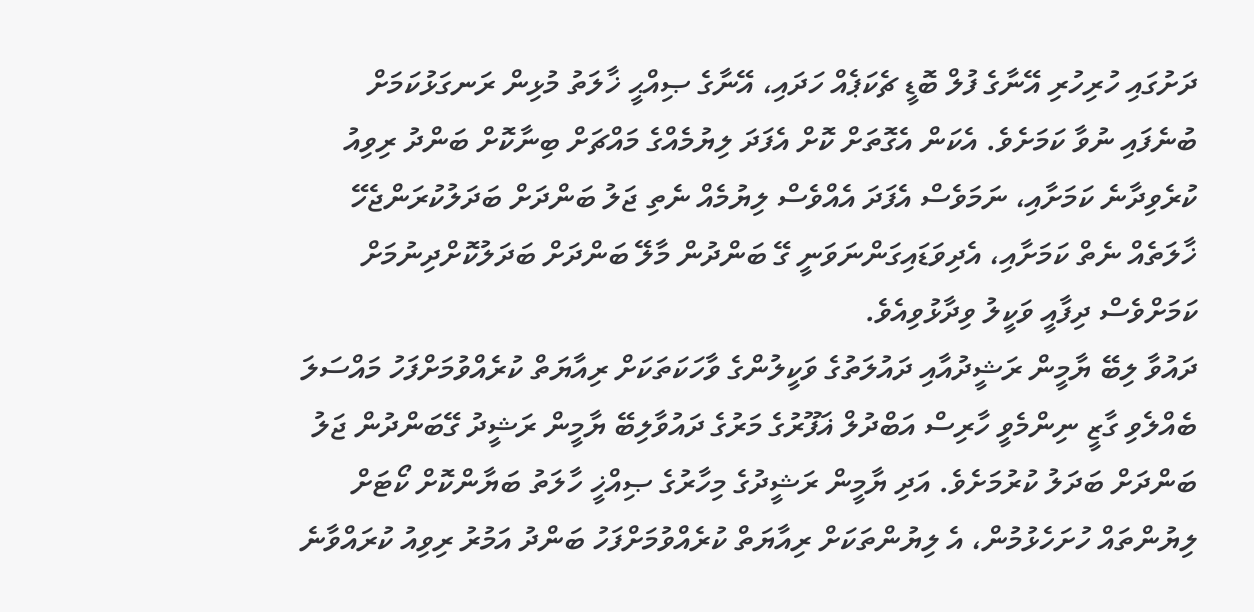ދަށުގައި ހުރިހުރި އޭނާގެ ފުލް ބޮޑީ ޗެކަޕެއް ހަދައި، އޭނާގެ ޞިއްޙީ ޚާލަތު މުޅިން ރަނގަޅުކަމަށް ބުނެފައި ނުވާ ކަމަށެވެ. އެކަން އެގޮތަށް ކޮށް އެފަދަ ލިޔުމެއްގެ މައްޗަށް ބިނާކޮށް ބަންދު ރިވިއު ކުރެވިދާނެ ކަމަށާއި، ނަމަވެސް އެފަދަ އެއްވެސް ލިޔުމެއް ނެތި ޖަލު ބަންދަށް ބަދަލުކުރަންޖެހޭ ޚާލަތެއް ނެތް ކަމަށާއި، އެދިވަޑައިގަންނަވަނީ ގޭ ބަންދުން މާލޭ ބަންދަށް ބަދަލުކޮށްދިނުމަށް ކަމަށްވެސް ދިފާއީ ވަކީލު ވިދާޅުވިއެވެ.
ދައުވާ ލިބޭ ޔާމީން ރަޝީދުއާއި ދައުލަތުގެ ވަކީލުންގެ ވާހަކަތަކަށް ރިއާޔަތް ކުރެއްވުމަށްފަހު މައްސަލަ ބެއްލެވި ގާޒީ ނިންމެވީ ހާރިސް އަބްދުލް ޣަފޫރުގެ މަރުގެ ދައުވާލިބޭ ޔާމީން ރަޝީދު ގޭބަންދުން ޖަލު ބަންދަށް ބަދަލު ކުރުމަށެވެ. އަދި ޔާމީން ރަޝީދުގެ މިހާރުގެ ޞިއްޚީ ހާލަތު ބަޔާންކޮށް ކޯޓަށް ލިޔުންތައް ހުށަހެޅުމުން، އެ ލިޔުންތަކަށް ރިއާޔަތް ކުރެއްވުމަށްފަހު ބަންދު އަމުރު ރިވިއު ކުރައްވާނެ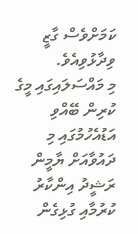ކަމަށްވެސް ގާޒީ ވިދާޅުވިއެވެ.
މި މައްސަލައިގައި މީގެ ކުރިން ބޭއްވި އަޑުއެހުމުގައި މި ދައުވާއަށް ޔާމީން ރަޝީދު އިންކާރު ކުރުމާއި ގުޅިގެން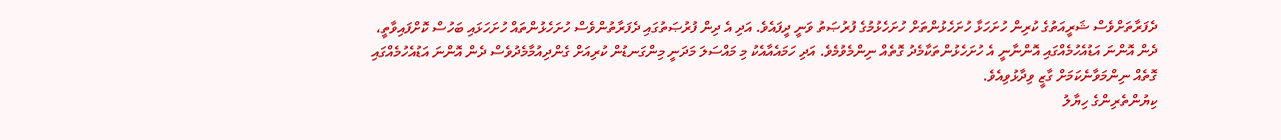ދެފަރާތަށްވެސް ޝަރީއަތުގެ ކުރިން ހުށަހަޅާ ހުށަހެޅުންތަށް ހުށަހެޅުމުގެ ފުރުޞަތު ވަނީ ދީފައެވެ. އަދި އެ ދިން ފުރުޞަތުގައި ދެފަރާތުންވެސް ހުށަހެޅުންތައް ހުށަހަޅައި ބަހުސް ކޮށްފައިވާތީ، ދެން އޮންނަ އަޑުއެހުމެއްގައި އޮންނާނީ އެ ހުށަހެޅުންތަކާމެދު ގޮތެއް ނިންމެވުމެވެ. އަދި ހަމައެއާއެކު މި މައްސަލަ މަދަނީ މިންގަނޑުން ކުރިއަށް ގެންދިއުމާމެދުވެސް ދެން އޮންނަ އަޑުއެހުމެއްގައި ގޮތެއް ނިންމަވާނެކަމަށް ގާޒީ ވިދާޅުވިއެވެ.
ކިޔުންތެރިންގެ ހިޔާލު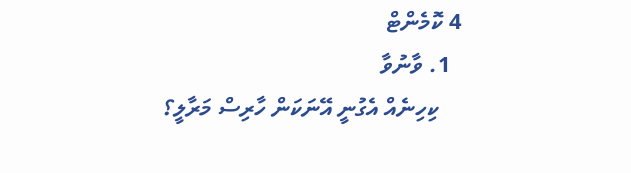4 ކޮމެންޓް
  1. ވާނުވާ
    ކިހިނެއް އެގުނީ އޭނަކަން ހާރިސް މަރާލީ؟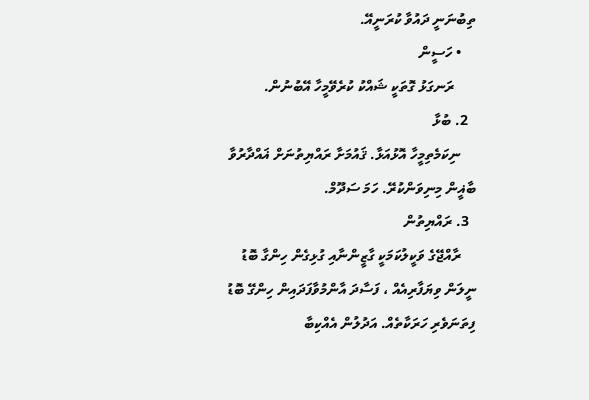ތިބުނަނީ ދައުވާ ކުރަނީއޭ.
    • ހަސީން
      ރަނގަޅު ގޮތަކީ ޝައްކު ކުރެވޭމީހާ އޭބުނުން.
  2. ބުޅާ
    ނިކަމެތިމީހާ އޮޅުއަޅާ. ޤައުމަށާ ރައްޔިތުނަށް ޣައްދާރުވާ ބާޣީން މިނިވަންކުރޭ. ހަމަ ސަދޫމް.
  3. ރައްޔިތުން
    ރާއްޖޭގެ ވަކީލުކަމަކީ ގާޒީންނާއި ގުޅިގެން ހިންގާ ބޮޑު ނީލަން ވިޔަފާރިއެއް ، ފަސާދަ އާންމުވާފަދައިން ހިންގޭ ބޮޑު ފިތަނަވެރި ހަރަކާތެއް. އަދުލުން އެއްކިބާ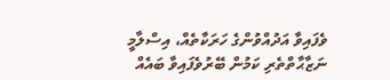ވެފައިވާ އަދުއްވުންގެ ހަރަކާތެއް، އިސްލާމީ ނަޒާޙާތްތެރި ކަމުން ބޭރުވެފައިވާ ބައެއް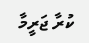ކުރާ ޖަރީމާ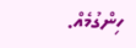ހިންގުމެއް.